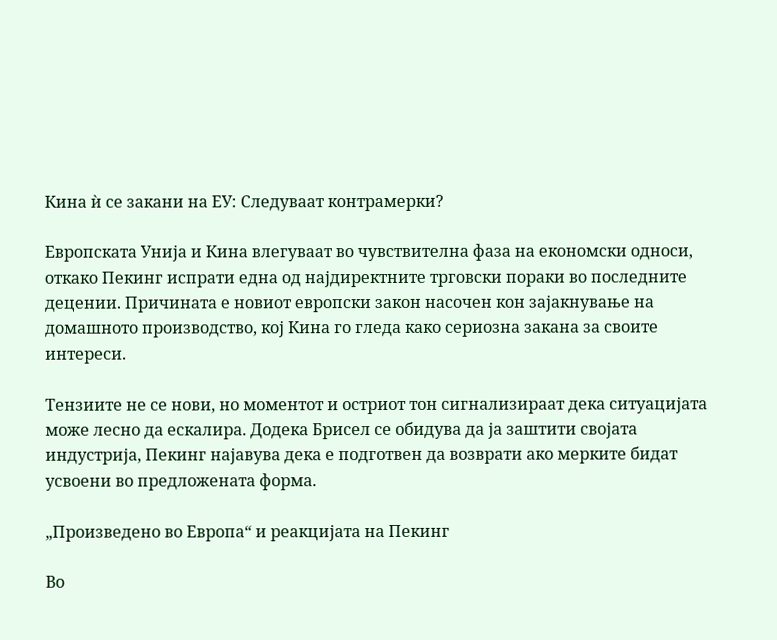Кина ѝ се закани на ЕУ: Следуваат контрамерки?

Европската Унија и Кина влегуваат во чувствителна фаза на економски односи, откако Пекинг испрати една од најдиректните трговски пораки во последните децении. Причината е новиот европски закон насочен кон зајакнување на домашното производство, кој Кина го гледа како сериозна закана за своите интереси.

Тензиите не се нови, но моментот и остриот тон сигнализираат дека ситуацијата може лесно да ескалира. Додека Брисел се обидува да ја заштити својата индустрија, Пекинг најавува дека е подготвен да возврати ако мерките бидат усвоени во предложената форма.

„Произведено во Европа“ и реакцијата на Пекинг

Во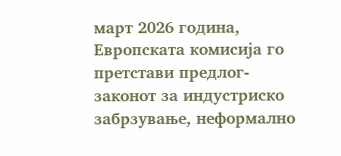март 2026 година, Европската комисија го претстави предлог-законот за индустриско забрзување, неформално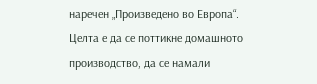наречен „Произведено во Европа“. Целта е да се поттикне домашното производство, да се намали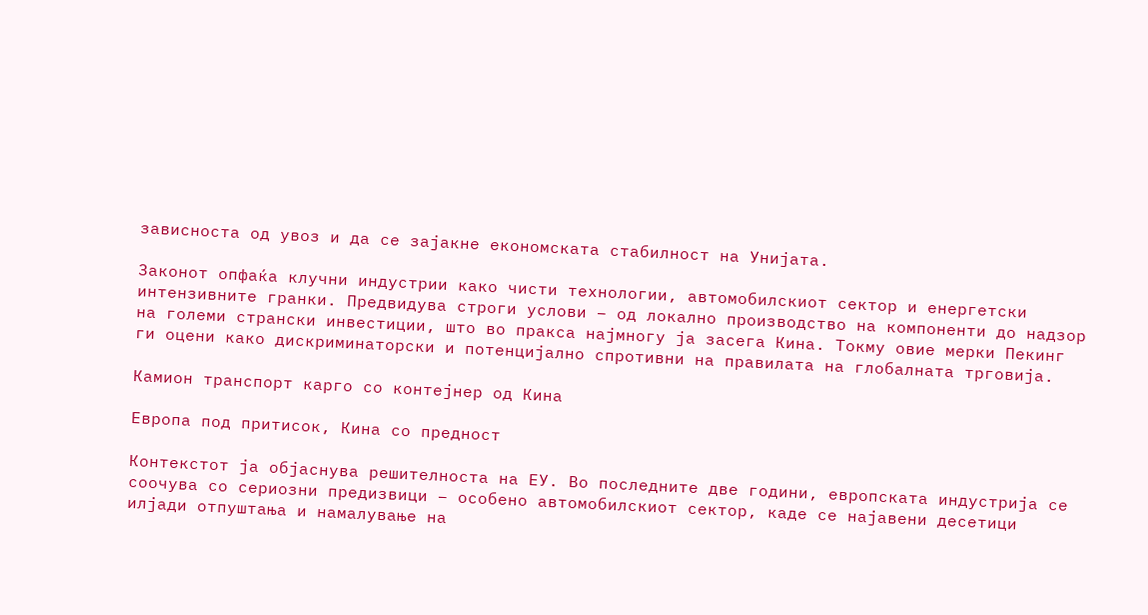зависноста од увоз и да се зајакне економската стабилност на Унијата.

Законот опфаќа клучни индустрии како чисти технологии, автомобилскиот сектор и енергетски интензивните гранки. Предвидува строги услови – од локално производство на компоненти до надзор на големи странски инвестиции, што во пракса најмногу ја засега Кина. Токму овие мерки Пекинг ги оцени како дискриминаторски и потенцијално спротивни на правилата на глобалната трговија.

Камион транспорт карго со контејнер од Кина

Европа под притисок, Кина со предност

Контекстот ја објаснува решителноста на ЕУ. Во последните две години, европската индустрија се соочува со сериозни предизвици – особено автомобилскиот сектор, каде се најавени десетици илјади отпуштања и намалување на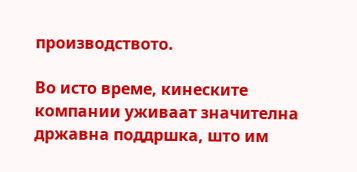производството.

Во исто време, кинеските компании уживаат значителна државна поддршка, што им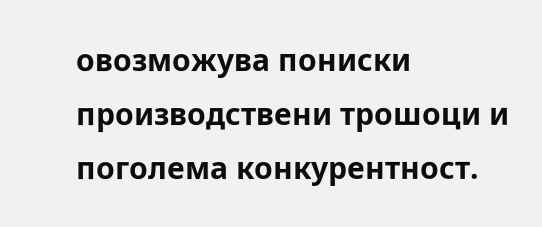овозможува пониски производствени трошоци и поголема конкурентност.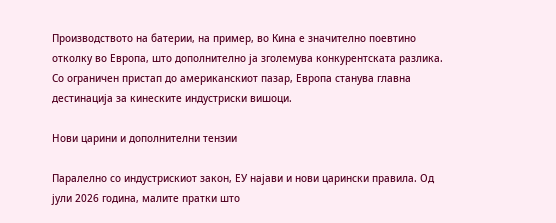Производството на батерии, на пример, во Кина е значително поевтино отколку во Европа, што дополнително ја зголемува конкурентската разлика. Со ограничен пристап до американскиот пазар, Европа станува главна дестинација за кинеските индустриски вишоци.

Нови царини и дополнителни тензии

Паралелно со индустрискиот закон, ЕУ најави и нови царински правила. Од јули 2026 година, малите пратки што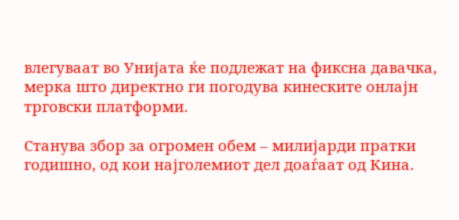влегуваат во Унијата ќе подлежат на фиксна давачка, мерка што директно ги погодува кинеските онлајн трговски платформи.

Станува збор за огромен обем – милијарди пратки годишно, од кои најголемиот дел доаѓаат од Кина.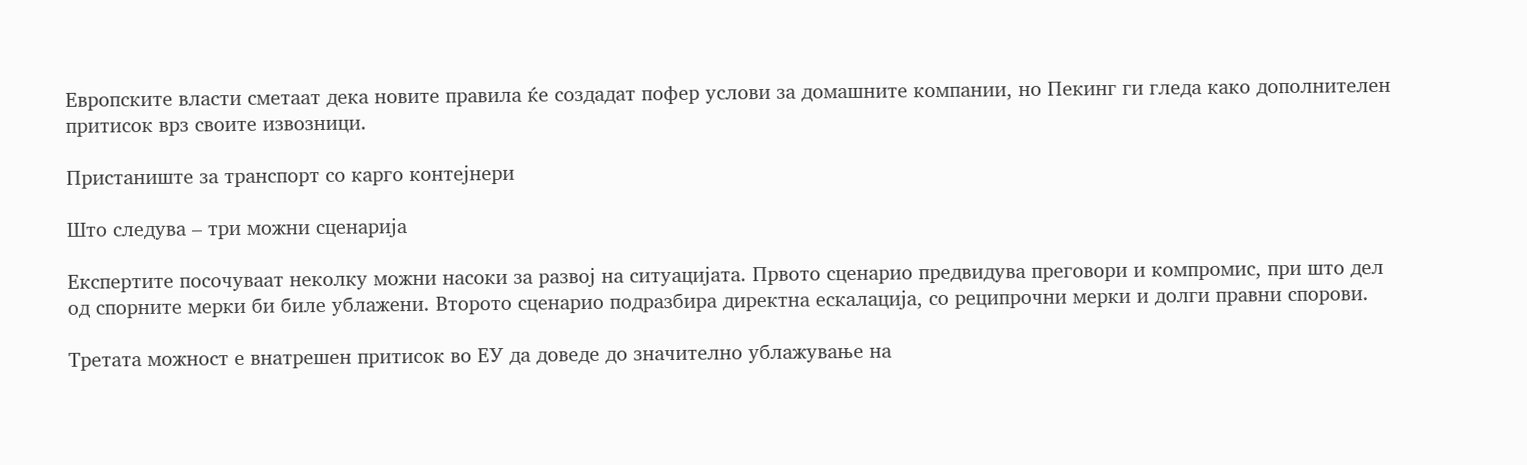Европските власти сметаат дека новите правила ќе создадат пофер услови за домашните компании, но Пекинг ги гледа како дополнителен притисок врз своите извозници.

Пристаниште за транспорт со карго контејнери

Што следува – три можни сценарија

Експертите посочуваат неколку можни насоки за развој на ситуацијата. Првото сценарио предвидува преговори и компромис, при што дел од спорните мерки би биле ублажени. Второто сценарио подразбира директна ескалација, со реципрочни мерки и долги правни спорови.

Третата можност е внатрешен притисок во ЕУ да доведе до значително ублажување на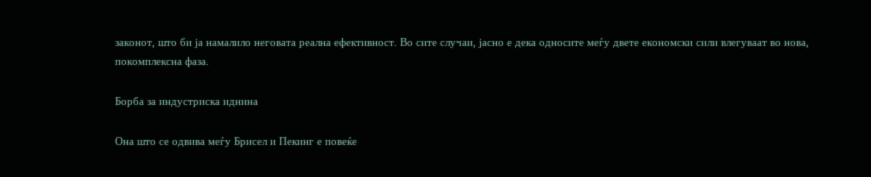законот, што би ја намалило неговата реална ефективност. Во сите случаи, јасно е дека односите меѓу двете економски сили влегуваат во нова, покомплексна фаза.

Борба за индустриска иднина

Она што се одвива меѓу Брисел и Пекинг е повеќе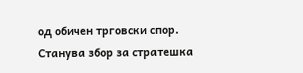од обичен трговски спор. Станува збор за стратешка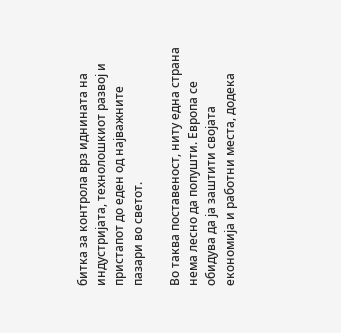битка за контрола врз иднината на индустријата, технолошкиот развој и пристапот до еден од најважните пазари во светот.

Во таква поставеност, ниту една страна нема лесно да попушти. Европа се обидува да ја заштити својата економија и работни места, додека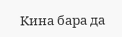Кина бара да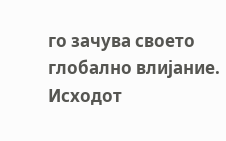го зачува своето глобално влијание. Исходот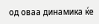од оваа динамика ќе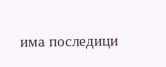има последици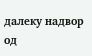далеку надвор од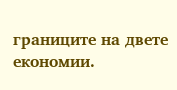границите на двете економии.